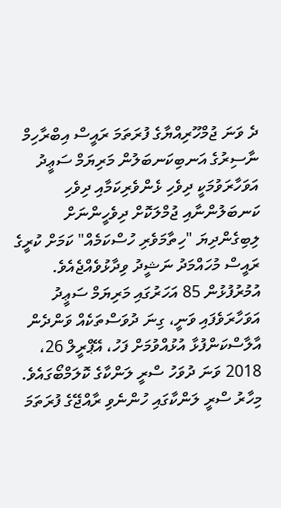ދެ ވަނަ ޖުމްހޫރިއްޔާގެ ފުރަތަމަ ރައީސް އިބްރާހިމް ނާސިރުގެ އަނބިކަނބަލުން މަރިޔަމް ސަޢީދު އަވަހާރަވުމަކީ ދިވެހި ޅެންވެރިކަމާއި ދިވެހި ކަނބަލުންނާއި ޖުމްލަކޮށް ދިވެހީންނަށް ލިބިގެންދިޔަ "ހިތާމަވެރި ހުސްކަމެއް" ކަމަށް ކުރީގެ ރައީސް މުހައްމަދު ނަޝީދު ވިދާޅުވެއްޖެއެވެ.
އުމުރުފުޅުން 85 އަހަރުގައި މަރިޔަމް ސަޢީދު އަވަހާރަވެފައި ވަނީ، ގިނަ ދުވަސްތަކެއް ވަންދެން އާލާސްކަންފުޅާ އުޅުއްވުމަށް ފަހު، އޭޕްރީލް 26، 2018 ވަނަ ދުވަހު ސްރީ ލަންކާގެ ކޮލަމްބޯގައެވެ.
މިހާރު ސްރީ ލަންކާގައި ހުންނެވި ރާއްޖޭގެ ފުރަތަމަ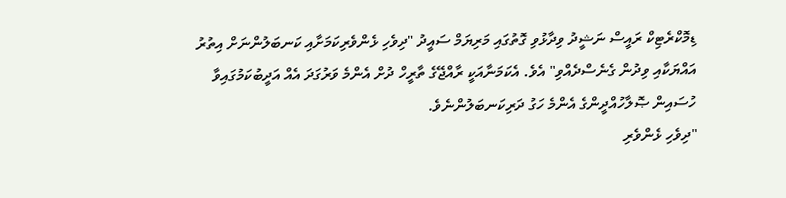ޑިމޮކްރެޓިކް ރައީސް ނަޝީދު ވިދާޅުވި ގޮތުގައި މަރިޔަމް ސައީދު "ދިވެހި ޅެންވެރިކަމަށާއި ކަނބަލުންނަށް އިތުރު އައްޔަކާއި ވިދުން ގެނެސްދެއްވި" އެވެ. އެކަމަނާއަކީ ރާއްޖޭގެ ތާރީހް ދުށް އެންމެ ވަރުގަދަ އެއް އަދީބުކަމުގައިވާ ހުސައިން ޞޮލާހުއްދީންގެ އެންމެ ހަގު ދަރިކަނބަލުންނެވެ.
"ދިވެހި ޅެންވެރި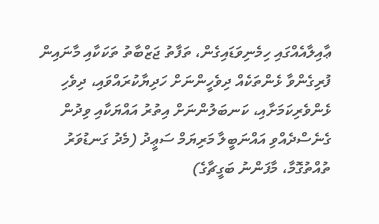ޢާއިލާއެއްގައި ހިމެނިވަޑައިގެން، ތަފާތު ޖަޒްބާތު ތަކަކާއި މާނައިން ފުރިގެންވާ ޅެންތަކެއް ދިވެހީންނަށް ހަދިޔާކުރައްވައި، ދިވެހި ޅެންވެރިކަމަށާއި، ކަނބަލުންނަށް އިތުރު އައްޔަކާއި ވިދުން ގެނެސްދެއްވި އައްނަބީލާ މަރިޔަމް ސަޢީދު (މެދު ގަނޑުވަރު ތުއްތުގޮމާ، މާފަންނު ބަގީޗާގެ)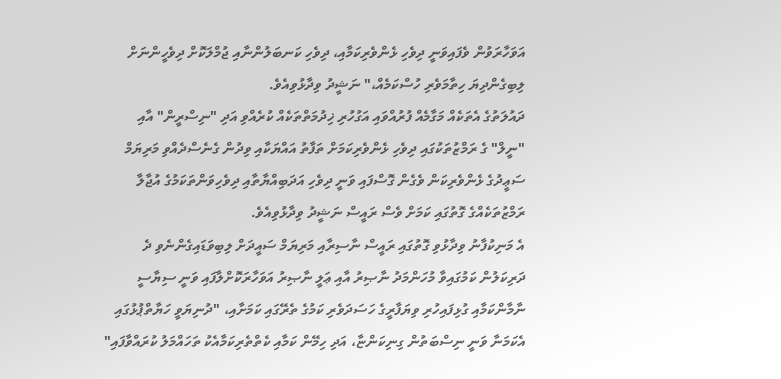އަވަހާރަވުން ވެފައިވަނީ ދިވެހި ޅެންވެރިކަމާއި، ދިވެހި ކަނބަލުންނާއި ޖުމްލަކޮށް ދިވެހީންނަށް ލިބިގެންދިޔަ ހިތާމަވެރި ހުސްކަމެއް،" ނަޝީދު ވިދާޅުވިއެވެ.
ދައުލަތުގެ އެތަކެއް މަގާމެއް ފުރުއްވައި އަގުހުރި ޚިދުމަތްތަކެއް ކުރެއްވި އަދި "ނިސްރީން" އާއި "ނީލް" ގެ ރަމްޒުތަކުގައި ދިވެހި ޅެންވެރިކަމަށް ތަފާތު އައްޔަކާއި ވިދުން ގެނެސްދެއްވި މަރިޔަމް ސަޢީދުގެ ޅެންވެރިކަން ވެގެން ގޮސްފައި ވަނީ ދިވެހި އަދަބިއްޔާތާއި ދިވެހިވަންތަކަމުގެ އުޖާލާ ރަމްޒުތަކެއްގެ ގޮތުގައި ކަމަށް ވެސް ރައީސް ނަޝީދު ވިދާޅުވިއެވެ.
އެ މަނިކުފާނު ވިދާޅުވި ގޮތުގައި ރައީސް ނާސިރާއި މަރިޔަމް ސައީދަށް ލިބިވަޑައިގެންނެވި ދެ ދަރިކަލުން ކަމުގައިވާ މުހަންމަދު ނާޞިރު އާއި ޢަލީ ނާޞިރު އަވަހާރަކޮށްލާފައި ވަނީ ސިޔާސީ ނާމާންކަމާއި ގުޅިފައިހުރި ވިޔަފާރީގެ ހަސަދަވެރި ކަމުގެ ތެރޭގައި ކަމަށާއި، "ދުނިޔަވީ ހަޔާތްޕުޅުގައި އެކަމަނާ ވަނީ ނިސްބަތުން ގިނިކަންޏާ، އަދި ހިމޭން ކަމާއި ކެތްތެރިކަމާއެކު ތަހައްމަލު ކުރައްވާފައި"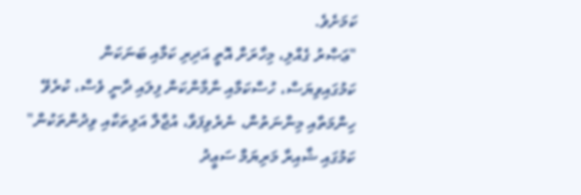ކަމަށެވެ.
"ޢަޞްރު ގެއްލި، މިހާރަށް އޮތީ އަދިރި ކަމާއި ބަނަކަން ކަމުގައިވިޔަސް، ހުސްކަމާއި ނާމާންކަން ފިލައި ދާނީ ވެސް، ކުރެވޭ ހިންމަތާއި މިންނަތުން، ނެރެވިފަވާ، އުޖާލާ އަލިތަކާއި ވިދުންތަކުން" ކަމުގައި ޝާއިރާ މަރިޔަމް ސަޢީދު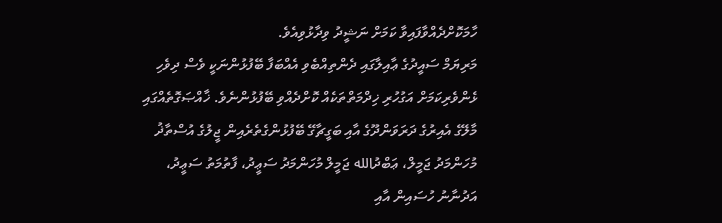ހާމަކޮށްދެއްވާފައިވާ ކަމަށް ނަޝީދު ވިދާޅުވިއެވެ.
މަރިޔަމް ސައީދުގެ ޢާއިލާގައި ދެންތިއްބެވި އެއްބަފާ ބޭފުޅުންނަކީ ވެސް ދިވެހި ޅެންވެރިކަމަށް އަގުހުރި ޚިދްމަތްތަކެއް ކޮށްދެއްވި ބޭފުޅުންނެވެ. ޚާއްޞަގޮތެއްގައި މާލޭގެ އެއިރުގެ ދަރަވަންދޫގެ އާއި ބަގީޗާގޭ ބޭފުޅުންގެތެރެއިން ޖީލުގެ އުސްތާޛު މުހަންމަދު ޖަމީލް، ޢަބްދުالله ޖަމީލް މުހަންމަދު ސަޢީދު، ފާތުމަތު ސަޢީދު، އަދުނާނު ހުސައިން އާއި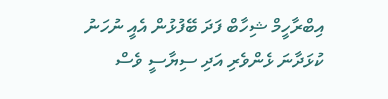އިބްރާހީމް ޝިހާބް ފަދަ ބޭފުޅުން އެއީ ނުހަނު ކުޅަދާނަ ޅެންވެރި އަދި ސިޔާސީ ވެސް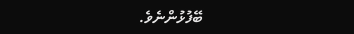ބޭފުޅުންނެވެ.